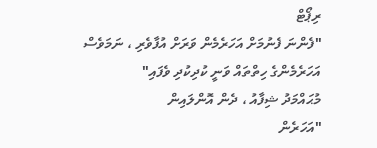ރިޕޯޓް
"ފެންނަ ފެނުމަށް އަހަރެމެން ވަރަށް އުފާވެރި ، ނަމަވެސް އަހަރެމެންގެ ހިތްތައް ވަނީ ކުދިކުދި ވެފައި"
މުޙައްމަދު ޝިފާއު ، ދެން އޮންލައިން
"އަހަރެން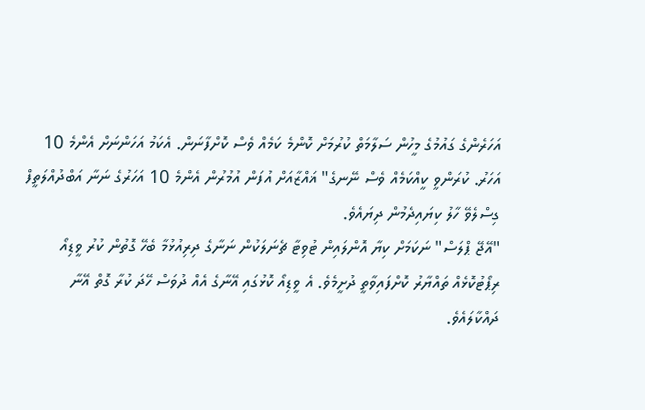އަހަރެންގެ ގައުމުގެ މީހުން ސަލާމަތް ކުރުމަށް ކޮންމެ ކަމެއް ވެސް ކޮށްފާނަން. އެކަމު އަހަންނަށް އެންމެ 10 އަހަރު. ކުރަންވީ ކީއްކަމެއް ވެސް ނޭނގެ" ޣައްޒާއަށް އުފަން އުމުރުން އެންމެ 10 އަހަރުގެ ނަނާ އަބްދުއްލަތީފް ގިސްލެވޭ ހާލު ކިޔައިދެމުން ދިޔައެވެ.
"އޭޖޭ ޕްލަސް" ނަކަމަށް ކިޔާ އޮންލައިން ޓުވިޓާ ޗެނަލަކުން ނަނާގެ ދިރިއުޅުމާ ބެހޭ ގޮތުން ކުރު ވީޑިއޯ ރިޕޯޓުކޮޅެއް ތައްޔާރު ކޮށްފައިވާތީ ދުށީމެވެ. އެ ވީޑިއޯ ކޮޅުގައި އޭނާގެ އެއް ދުވަސް ހޭދަ ކުރާ ގޮތް އޭނާ ދައްކާލައެވެ.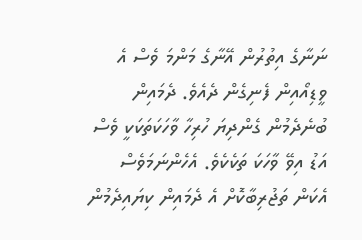ނަނާގެ އިތުރުން އޭނާގެ މަންމަ ވެސް އެ ވީޑިއޯއިން ފެނިގެން ދެއެވެ. ދެމައިން ބުނެދެމުން ގެންދިޔަ ހުރިހާ ވާހަކަތަކަކީ ވެސް އަޑު އިވޭ ވާހަކަ ތަކެކެވެ. އެހެންނަމަވެސް އެކަން ތަޖުރިބާކޮށް އެ ދެމައިން ކިޔައިދެމުން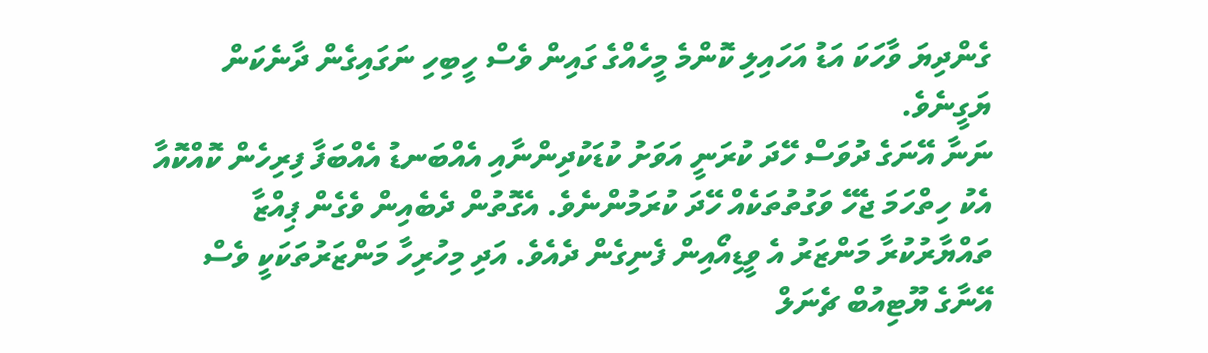ގެންދިޔަ ވާހަކަ އަޑު އަހައިލި ކޮންމެ މީހެއްގެ ގައިން ވެސް ހީބިހި ނަގައިގެން ދާނެކަން ޔަގީނެވެ.
ނަނާ އޭނަގެ ދުވަސް ހޭދަ ކުރަނީ އަވަށު ކުޑަކުދިންނާއި އެއްބަނޑު އެއްބަފާ ފިރިހެން ކޮއްކޮއާ އެކު ހިތްހަމަ ޖެހޭ ވަގުތުތަކެއް ހޭދަ ކުރަމުންނެވެ. އެގޮތުން ދެބެއިން ވެގެން ޕިއްޒާ ތައްޔާރުކުރާ މަންޒަރު އެ ވީޑިއޯއިން ފެނިގެން ދެއެވެ. އަދި މިހުރިހާ މަންޒަރުތަކަކީ ވެސް އޭނާގެ ޔޫޓިއުބް ޗެނަލް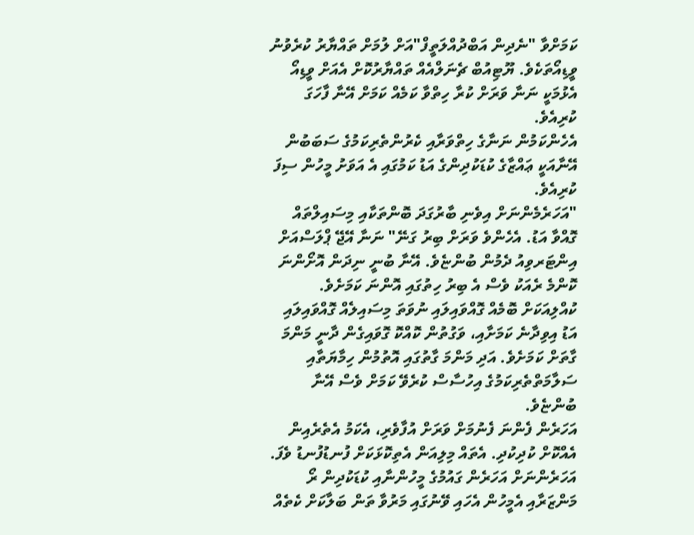ކަމަށްވާ "ނެދިން އަބްދުއްލަތީފް"އަށް ލުމަށް ތައްޔާރު ކުރެވުނު ވީޑިއޯތަކެވެ. ޔޫޓިއުބް ޗެނަލްއެއް ތައްޔާރުކޮށް އެއަށް ވީޑިއޯ އެޅުމަކީ ނަނާ ވަރަށް ކުރާ ހިތްވާ ކަމެއް ކަމަށް އޭނާ ފާހަގަ ކުރިއެވެ.
އެހެންކަމުން ނަނާގެ ހިތްވަރާއި ކެރުންތެރިކަމުގެ ސަބަބުން އޭނާއަކީ ޢައްޒާގެ ކުޑަކުދިންގެ އަޑު ކަމުގައި އެ އަވަށު މީހުން ސިފަ ކުރިއެވެ.
"އަހަރެމެންނަށް އިވެނި ބާރުގަދަ ބޮންތަކާއި މިސައިލްތައް ގޮއްވާ އަޑު. އެހެންވެ ވަރަށް ބިރު ގަނޭ" ނަނާ އޭޖޭ ޕްލަސްއަށް އިންޓަރވިއު ދެމުން ބުންޏެވެ. އޭނާ ބުނީ ނިދަން އޮށޯންނަ ކޮންމެ ރެއަކު ވެސް އެ ބިރު ހިތުގައި އޮންނަ ކަމަށެވެ. ކުއްލިއަކަށް ބޮމެއް ގޮއްވައިލައި ނުވަތަ މިސައިލެއް ގޮއްވައިލައި އަޑު އިވިދާނެ ކަމަށާއި، ވަގުތުން ކޮއްކޮ ގޮވައިގެން ދާނީ މަންމަ ގާތަށް ކަމަށެވެ. އަދި މަންމަ ގާތުގައި އޮތުމުން ހިމާޔަތާއި ސަލާމަތްތެރިކަމުގެ އިހުސާސް ކުރެވޭ ކަމަށް ވެސް އޭނާ ބުންޏެވެ.
އަހަރެން ފެންނަ ފެނުމަށް ވަރަށް އުފާވެރި، އެކަމު އެތެރެއިން އެއްކޮށް ކުދިކުދި. އެތައް މިލިއަން އެތިކޮޅަކަށް ފުނޑުފުނޑު ވެފަ. އަހަރެންނަށް އަހަރެން ގައުމުގެ މީހުންނާއި ކުޑަކުދިން ރޯ މަންޒަރާއި އެމީހުން އެހައި ވޭނުގައި މަރުވާ ތަން ބަލާކަށް ކެތެއް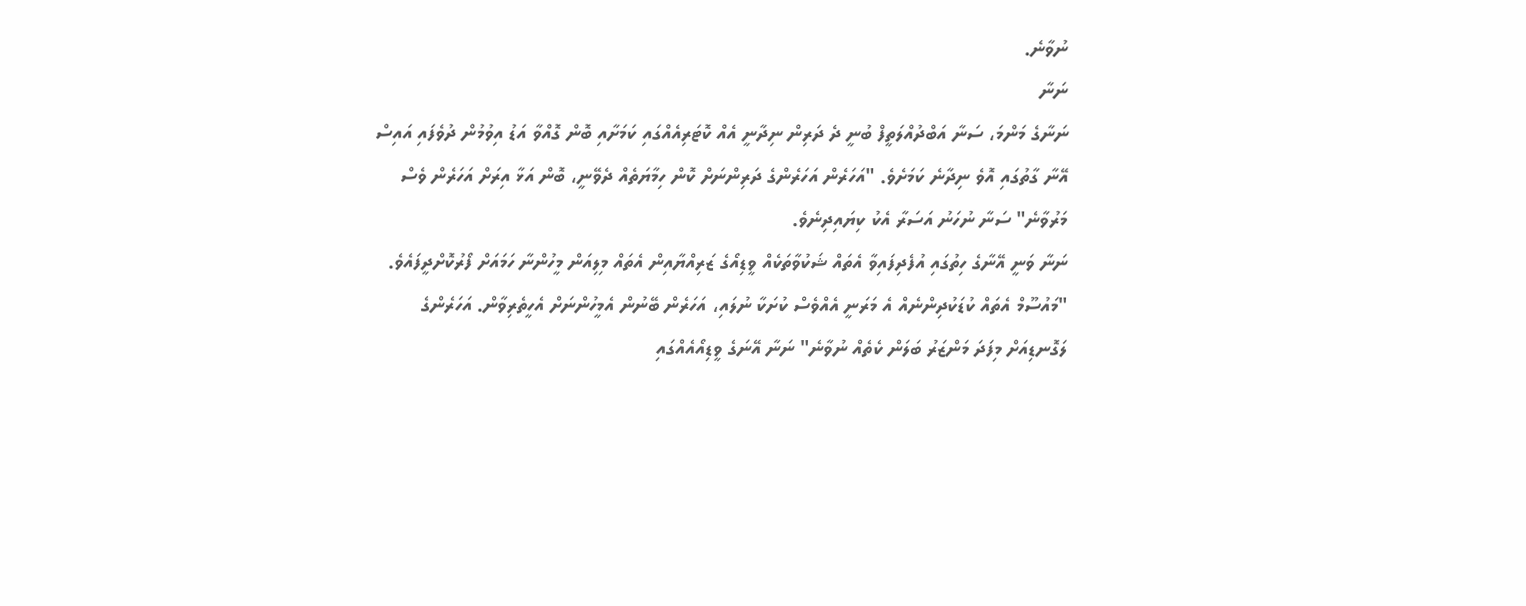ނުވާނެ.
ނަނާ
ނަނާގެ މަންމަ، ސަނާ އަބްދުއްލަތީފް ބުނީ ދެ ދަރިން ނިދާނީ އެއް ކޮޓަރިއެއްގައި ކަމަށާއި ބޮން ގޮއްވާ އަޑު އިވުމުން ދުވެފައި އައިސް އޭނާ ގާތުގައި އޮވެ ނިދާނެ ކަމަށެވެ. "އަހަރެން އަހަރެންގެ ދަރިންނަށް ކޮން ހިމާޔަތެއް ދެވޭނީ، ބޮން އަޅާ އިރަށް އަހަރެން ވެސް މަރުވާނެ" ސަނާ ނުހަނު އަސަރާ އެކު ކިޔައިދިނެވެ.
ނަނާ ވަނީ އޭނާގެ ހިތުގައި އުފެދިފައިވާ އެތައް ޝަކުވާތަކެއް ވީޑިއޯގެ ޒަރިއްޔާއިން އެތައް މިލިއަން މީހުންނާ ހަމައަށް ފޯރުކޮށްދީފައެވެ. "މައުސޫމް އެތައް ކުޑަކުދިންނެއް އެ މަރަނީ އެއްވެސް ކުށަކާ ނުލައި، އަހަރެން ބޭނުން އެމީހުންނަށް އެހީތެރިވާން. އަހަރެންގެ ލަގޮނޑިއަށް މިފަދަ މަންޒަރު ބަލަން ކެތެއް ނުވާނެ" ނަނާ އޭނަގެ ވީޑިއޯއެއްގައި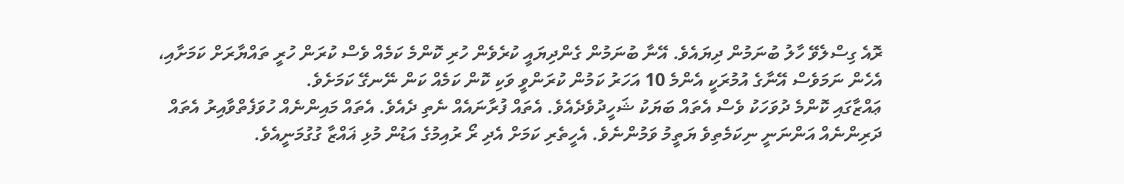ރޮއެ ގިސްލެވޭ ހާލު ބުނަމުން ދިޔައެވެ. އޭނާ ބުނަމުން ގެންދިޔައީ ކުރެވެން ހުރި ކޮންމެ ކަމެއް ވެސް ކުރަން ހުރީ ތައްޔާރަށް ކަމަށާއި، އެހެން ނަމަވެސް އޭނާގެ އުމުރަކީ އެންމެ 10 އަހަރު ކަމުން ކުރަންވީ ވަކި ކޮން ކަމެއް ކަން ނޭނގޭ ކަމަށެވެ.
ޢައްޒާގައި ކޮންމެ ދުވަހަކު ވެސް އެތައް ބަޔަކު ޝަހީދުވެދެއެވެ. އެތައް ފުރާނައެއް ނެތި ދެއެވެ. އެތައް މައިންނެއް ހުވަފެތްވާއިރު އެތައް ދަރިންނެއް އަންނަނީ ނިކަމެތިވެ ޔަތީމު ވަމުންނެވެ. އެހީތެރި ކަމަށް އެދި ރޯ ރުއިމުގެ އަޑުން މުޅި ޣައްޒާ ގުގުމަނީއެވެ.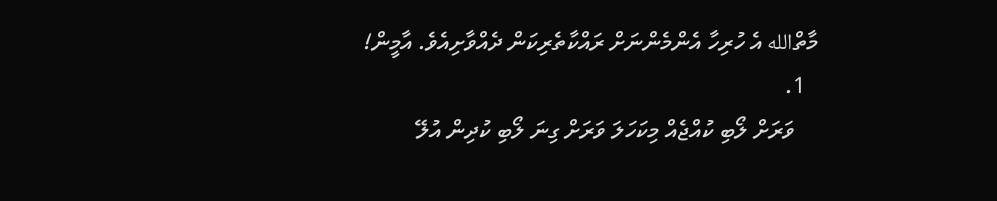މާތްالله އެ ހުރިހާ އެންމެންނަށް ރައްކާތެރިކަން ދެއްވާށިއެވެ. އާމީން!
  1.
    ވަރަށް ލޯބި ކުއްޖެއް މިކަހަލަ ވަރަށް ގިނަ ލޯބި ކުދިން އުލޭ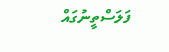ފަލަސްތީނުގައް